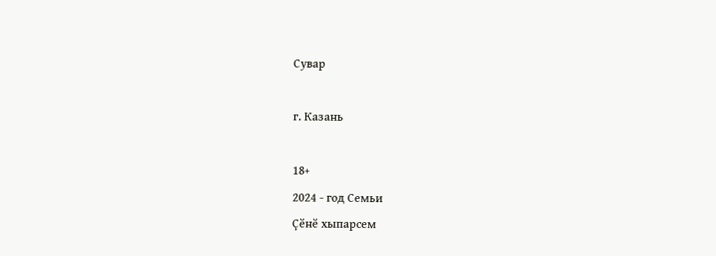Сувар

г. Казань

18+
2024 - год Семьи
Çӗнӗ хыпарсем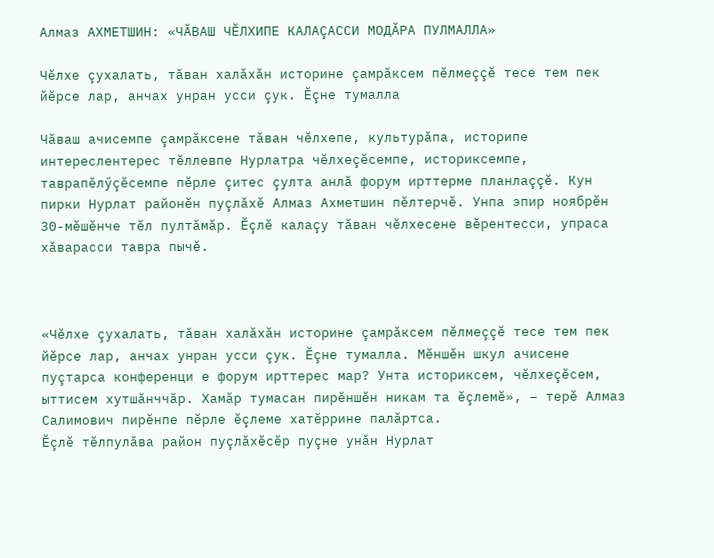Алмаз АХМЕТШИН: «ЧĂВАШ ЧӖЛХИПЕ КАЛАÇАССИ МОДĂРА ПУЛМАЛЛА»

Чӗлхе çухалать, тăван халăхăн историне çамрăксем пӗлмеççӗ тесе тем пек йӗрсе лар, анчах унран усси çук. Ӗçне тумалла

Чăваш ачисемпе çамрăксене тăван чӗлхепе, культурăпа, историпе интереслентерес тӗллевпе Нурлатра чӗлхеçӗсемпе, историксемпе, таврапӗлӳçӗсемпе пӗрле çитес çулта анлă форум ирттерме планлаççӗ. Кун пирки Нурлат районӗн пуçлăхӗ Алмаз Ахметшин пӗлтерчӗ. Унпа эпир ноябрӗн 30-мӗшӗнче тӗл пултăмăр. Ӗçлӗ калаçу тăван чӗлхесене вӗрентесси, упраса хăварасси тавра пычӗ.



«Чӗлхе çухалать, тăван халăхăн историне çамрăксем пӗлмеççӗ тесе тем пек йӗрсе лар, анчах унран усси çук. Ӗçне тумалла. Мӗншӗн шкул ачисене пуçтарса конференци е форум ирттерес мар? Унта историксем, чӗлхеçӗсем, ыттисем хутшăнччăр. Хамăр тумасан пирӗншӗн никам та ӗçлемӗ», – терӗ Алмаз Салимович пирӗнпе пӗрле ӗçлеме хатӗррине палăртса.
Ӗçлӗ тӗлпулăва район пуçлăхӗсӗр пуçне унăн Нурлат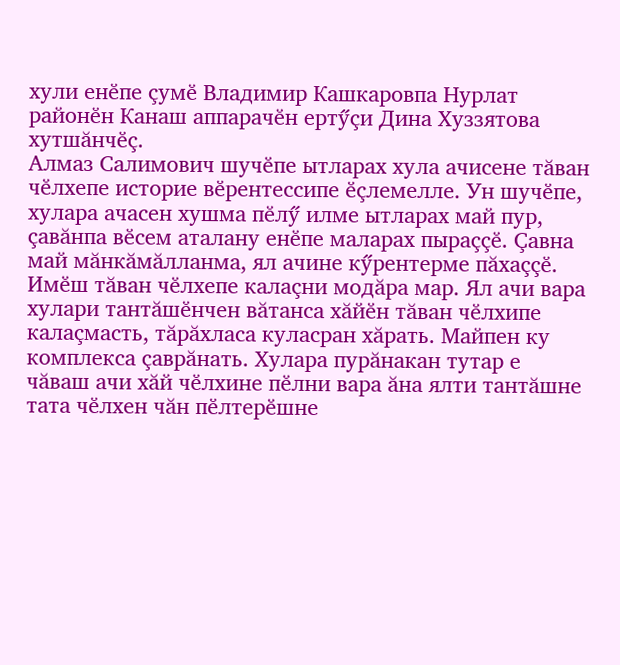хули енӗпе çумӗ Владимир Кашкаровпа Нурлат районӗн Канаш аппарачӗн ертӳçи Дина Хуззятова хутшăнчӗç.
Алмаз Салимович шучӗпе ытларах хула ачисене тăван чӗлхепе историе вӗрентессипе ӗçлемелле. Ун шучӗпе, хулара ачасен хушма пӗлӳ илме ытларах май пур, çавăнпа вӗсем аталану енӗпе маларах пыраççӗ. Çавна май мăнкăмăлланма, ял ачине кӳрентерме пăхаççӗ. Имӗш тăван чӗлхепе калаçни модăра мар. Ял ачи вара хулари тантăшӗнчен вăтанса хăйӗн тăван чӗлхипе калаçмасть, тăрăхласа куласран хăрать. Майпен ку комплекса çаврăнать. Хулара пурăнакан тутар е чăваш ачи хăй чӗлхине пӗлни вара ăна ялти тантăшне тата чӗлхен чăн пӗлтерӗшне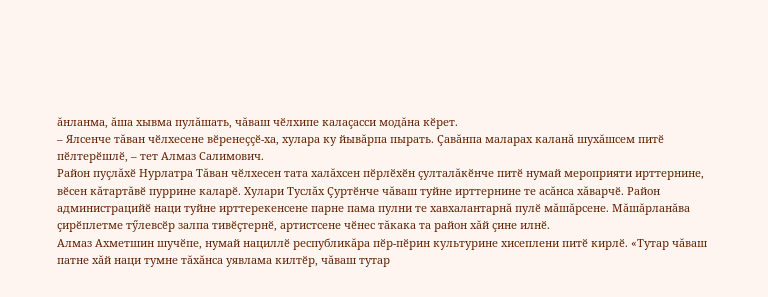ăнланма, ăша хывма пулăшать, чăваш чӗлхипе калаçасси модăна кӗрет.
– Ялсенче тăван чӗлхесене вӗренеççӗ-ха, хулара ку йывăрпа пырать. Çавăнпа маларах каланă шухăшсем питӗ пӗлтерӗшлӗ, – тет Алмаз Салимович.
Район пуçлăхӗ Нурлатра Тăван чӗлхесен тата халăхсен пӗрлӗхӗн çулталăкӗнче питӗ нумай мероприяти ирттернине, вӗсен кăтартăвӗ пуррине каларӗ. Хулари Туслăх Çуртӗнче чăваш туйне ирттернине те асăнса хăварчӗ. Район администрацийӗ наци туйне ирттерекенсене парне пама пулни те хавхалантарнă пулӗ мăшăрсене. Мăшăрланăва çирӗплетме тӳлевсӗр залпа тивӗçтернӗ, артистсене чӗнес тăкака та район хăй çине илнӗ.
Алмаз Ахметшин шучӗпе, нумай нациллӗ республикăра пӗр-пӗрин культурине хисеплени питӗ кирлӗ. «Тутар чăваш патне хăй наци тумне тăхăнса уявлама килтӗр, чăваш тутар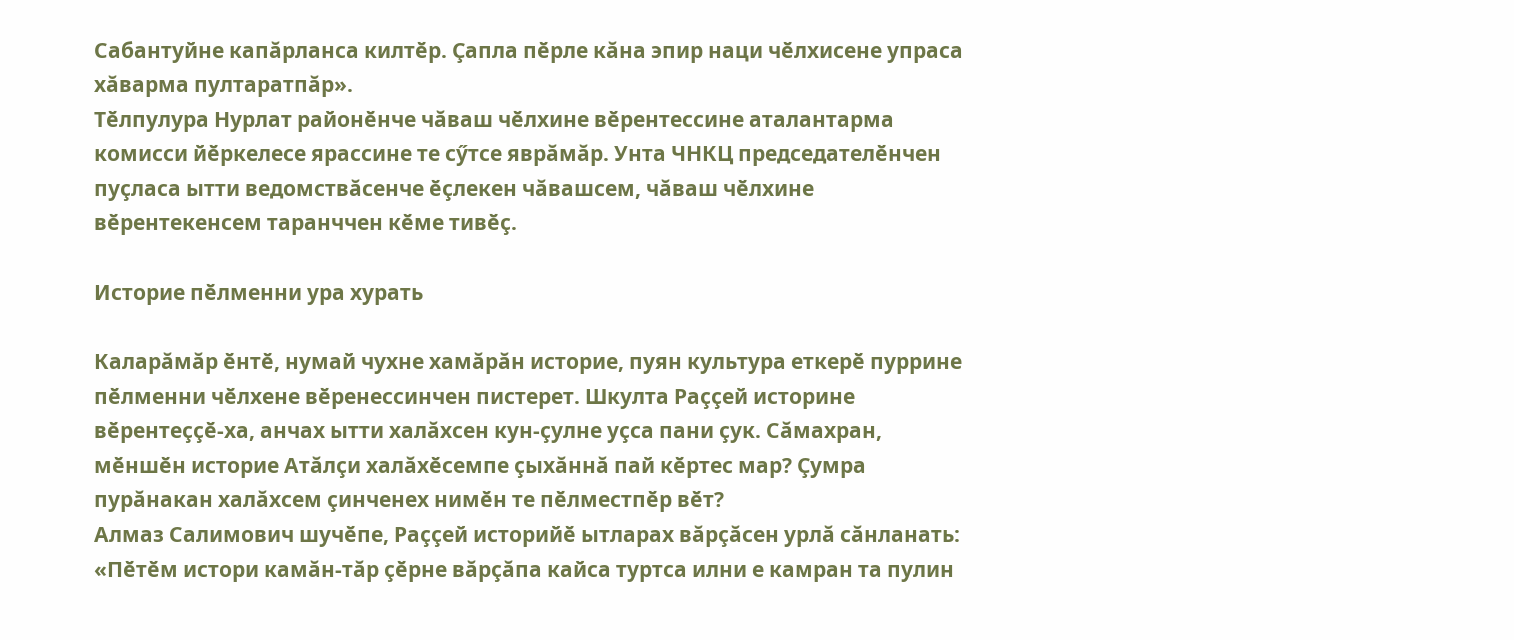Сабантуйне капăрланса килтӗр. Çапла пӗрле кăна эпир наци чӗлхисене упраса хăварма пултаратпăр».
Тӗлпулура Нурлат районӗнче чăваш чӗлхине вӗрентессине аталантарма комисси йӗркелесе ярассине те сӳтсе яврăмăр. Унта ЧНКЦ председателӗнчен пуçласа ытти ведомствăсенче ӗçлекен чăвашсем, чăваш чӗлхине вӗрентекенсем таранччен кӗме тивӗç.

Историе пӗлменни ура хурать

Каларăмăр ӗнтӗ, нумай чухне хамăрăн историе, пуян культура еткерӗ пуррине пӗлменни чӗлхене вӗренессинчен пистерет. Шкулта Раççей историне вӗрентеççӗ-ха, анчах ытти халăхсен кун-çулне уçса пани çук. Сăмахран, мӗншӗн историе Атăлçи халăхӗсемпе çыхăннă пай кӗртес мар? Çумра пурăнакан халăхсем çинченех нимӗн те пӗлместпӗр вӗт?
Алмаз Салимович шучӗпе, Раççей историйӗ ытларах вăрçăсен урлă сăнланать: «Пӗтӗм истори камăн-тăр çӗрне вăрçăпа кайса туртса илни е камран та пулин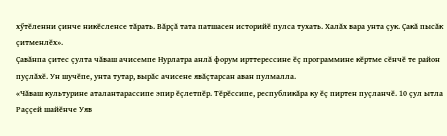хӳтӗленни çинче никӗсленсе тăрать. Вăрçă тата патшасен историйӗ пулса тухать. Халăх вара унта çук. Çакă пысăк çитменлӗх».
Çавăнпа çитес çулта чăваш ачисемпе Нурлатра анлă форум ирттерессине ӗç программине кӗртме сӗнчӗ те район пуçлăхӗ. Ун шучӗпе, унта тутар, вырăс ачисене явăçтарсан аван пулмалла.
«Чăваш культурине аталантарассипе эпир ӗçлетпӗр. Тӗрӗссипе, республикăра ку ӗç пиртен пуçланчӗ. 10 çул ытла Раççей шайӗнче Уяв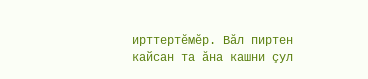ирттертӗмӗр. Вăл пиртен кайсан та ăна кашни çул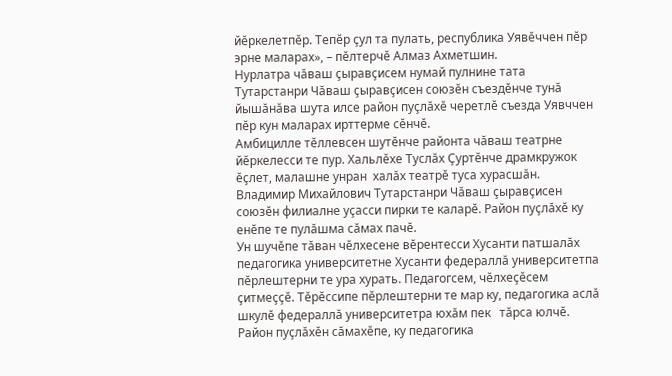йӗркелетпӗр. Тепӗр çул та пулать, республика Уявӗччен пӗр эрне маларах», – пӗлтерчӗ Алмаз Ахметшин.
Нурлатра чăваш çыравçисем нумай пулнине тата Тутарстанри Чăваш çыравçисен союзӗн съездӗнче тунă йышăнăва шута илсе район пуçлăхӗ черетлӗ съезда Уявччен пӗр кун маларах ирттерме сӗнчӗ.
Амбицилле тӗллевсен шутӗнче районта чăваш театрне йӗркелесси те пур. Хальлӗхе Туслăх Çуртӗнче драмкружок ӗçлет, малашне унран  халăх театрӗ туса хурасшăн.
Владимир Михайлович Тутарстанри Чăваш çыравçисен союзӗн филиалне уçасси пирки те каларӗ. Район пуçлăхӗ ку енӗпе те пулăшма сăмах пачӗ.
Ун шучӗпе тăван чӗлхесене вӗрентесси Хусанти патшалăх педагогика университетне Хусанти федераллă университетпа пӗрлештерни те ура хурать. Педагогсем, чӗлхеçӗсем çитмеççӗ. Тӗрӗссипе пӗрлештерни те мар ку, педагогика аслă шкулӗ федераллă университетра юхăм пек   тăрса юлчӗ. Район пуçлăхӗн сăмахӗпе, ку педагогика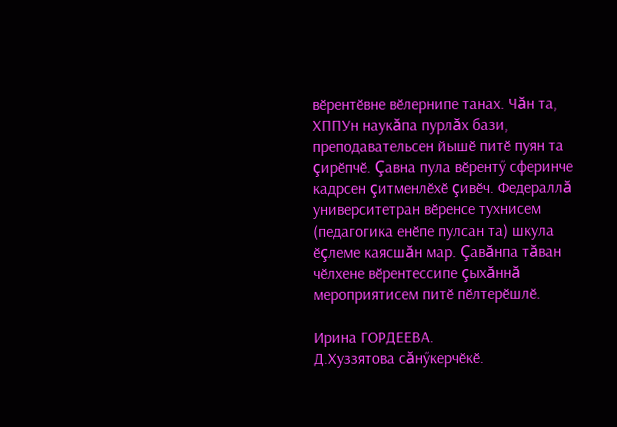вӗрентӗвне вӗлернипе танах. Чăн та, ХППУн наукăпа пурлăх бази, преподавательсен йышӗ питӗ пуян та çирӗпчӗ. Çавна пула вӗрентӳ сферинче кадрсен çитменлӗхӗ çивӗч. Федераллă университетран вӗренсе тухнисем (педагогика енӗпе пулсан та) шкула ӗçлеме каясшăн мар. Çавăнпа тăван чӗлхене вӗрентессипе çыхăннă мероприятисем питӗ пӗлтерӗшлӗ.

Ирина ГОРДЕЕВА.
Д.Хуззятова сăнӳкерчӗкӗ.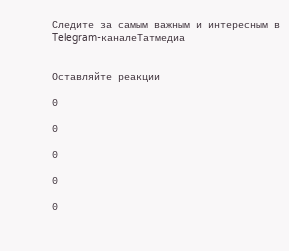Следите за самым важным и интересным в Telegram-каналеТатмедиа


Оставляйте реакции

0

0

0

0

0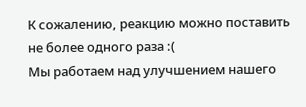К сожалению, реакцию можно поставить не более одного раза :(
Мы работаем над улучшением нашего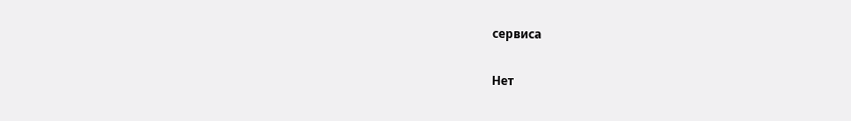сервиса

Нет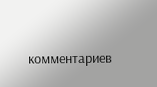комментариев